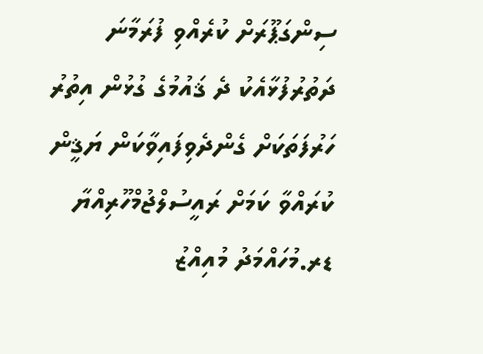ސިންގަޕޫރަށް ކުރެއްވި ފުރަމާނަ ދަތުރުފުޅާއެކު ދެ ޤައުމުގެ ގުޅުން އިތުރު ހަރުފަތަކަށް ގެންދެވިފައިވާކަން ޔަޤީން ކުރައްވާ ކަމަށް ރައީސުލްޖުމްހޫރިއްޔާ ޑރ.މުހައްމަދު މުއިއްޒު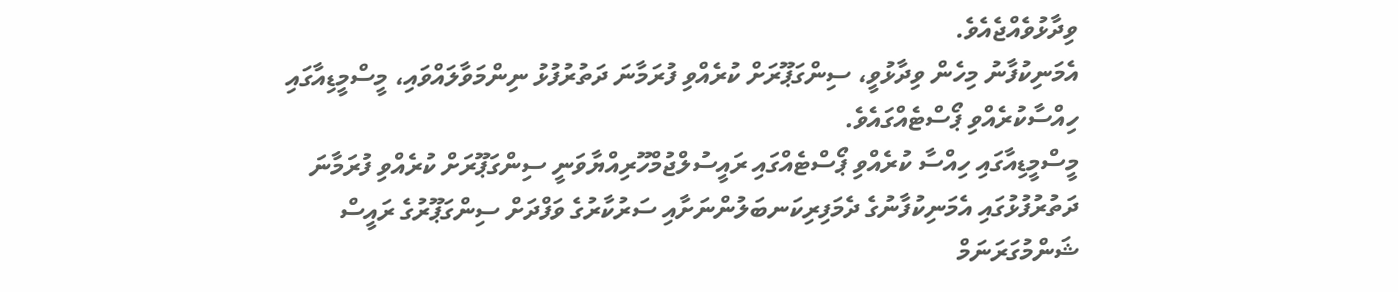ވިދާޅުވެއްޖެއެވެ.
އެމަނިކުފާނު މިހެން ވިދާޅުވީ، ސިންގަޕޫރަށް ކުރެއްވި ފުރަމާނަ ދަތުރުފުޅު ނިންމަވާލައްވައި، މީސްމީޑިއާގައި ހިއްސާކުރެއްވި ޕޯސްޓެއްގައެވެ.
މީސްމީޑިއާގައި ހިއްސާ ކުރެއްވި ޕޯސްޓެއްގައި ރައީސުލްޖުމްހޫރިއްޔާވަނީ ސިންގަޕޫރަށް ކުރެއްވި ފުރަމާނަ ދަތުރުފުޅުގައި އެމަނިކުފާނުގެ ދެމަފިރިކަނބަލުންނަށާއި ސަރުކާރުގެ ވަފްދަށް ސިންގަޕޫރުގެ ރައީސް ޝަންމުގަރަނަމް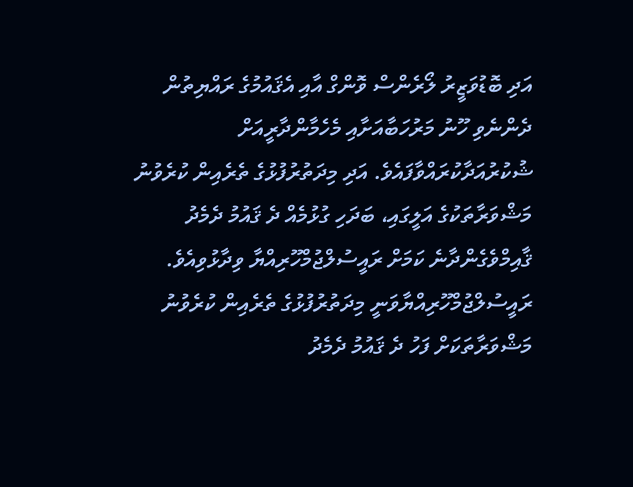އަދި ބޮޑުވަޒީރު ލޯރެންސް ވޮންގް އާއި އެޤައުމުގެ ރައްޔިތުން ދެންނެވި ހޫނު މަރުހަބާއަށާއި މެހެމާންދާރީއަށް ޝުކުރުއަދާކުރައްވާފައެވެ. އަދި މިދަތުރުފުޅުގެ ތެރެއިން ކުރެވުނު މަޝްވަރާތަކުގެ އަލީގައި، ބަދަހި ގުޅުމެއް ދެ ޤައުމު ދެމެދު ޤާއިމްވެގެންދާނެ ކަމަށް ރައީސުލްޖުމްހޫރިއްޔާ ވިދާޅުވިއެވެ.
ރައީސުލްޖުމްހޫރިއްޔާވަނީ މިދަތުރުފުޅުގެ ތެރެއިން ކުރެވުނު މަޝްވަރާތަކަށް ފަހު ދެ ޤައުމު ދެމެދު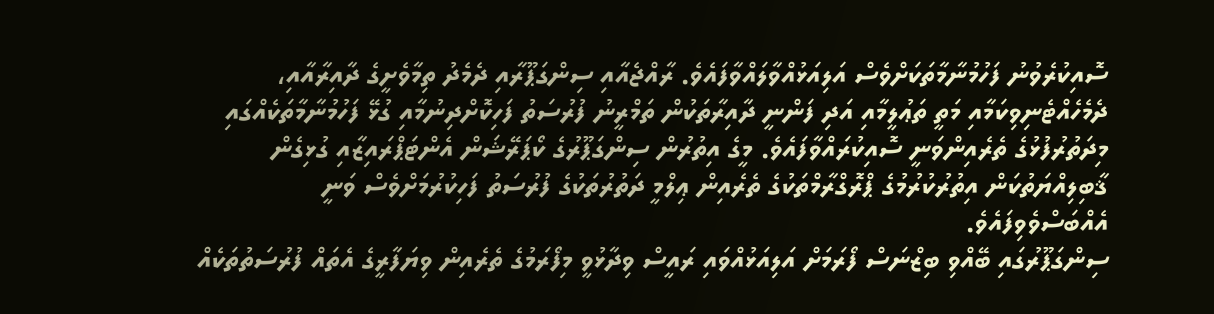ސޮއިކުރެވުނު ފަހުމުނާމާތަކަށްވެސް އަލިއަޅުއްވާލައްވާފައެވެ. ރާއްޖެއާއި ސިންގަޕޫރާއި ދެމެދު ތިމާވެށީގެ ދާއިރާއާއި، ދެމެހެއްޓެނިވިކަމާއި މަތީ ތަޢުލީމާއި އަދި ފަންނީ ދާއިރާތަކުން ތަމްރީނު ފުރުސަތު ފަހިކޮށްދިނުމާއި ގުޅޭ ފަހުމުނާމާތަކެއްގައި މިދަތުރުފުޅުގެ ތެރެއިންވަނީ ސޮއިކުރައްވާފައެވެ. މީގެ އިތުރުން ސިންގަޕޫރުގެ ކޯޕަރޭޝަން އެންޓަޕްރައިޒާއި ގުޅިގެން ޤާބިލިއްޔަތުކަން އިތުރުކުރުމުގެ ޕްރޮގްރާމްތަކުގެ ތެރެއިން ޢިލްމީ ދަތުރުތަކުގެ ފުރުސަތު ފަހިކުރުމަށްވެސް ވަނީ އެއްބަސްވެވިފައެވެ.
ސިންގަޕޫރުގައި ބޭއްވި ބިޒްނަސް ފޯރަމަށް އަލިއަޅުއްވައި ރައީސް ވިދާޅުވީ މިފޯރަމުގެ ތެރެއިން ވިޔަފާރީގެ އެތައް ފުރުސަތުތަކެއް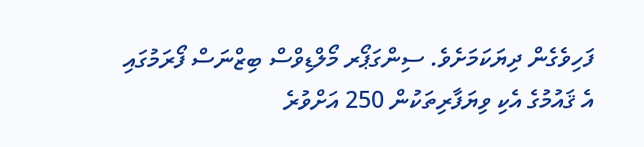ފަހިވެގެން ދިޔަކަމަށެވެ. ސިންގަޕޯރ މޯލްޑިވްސް ބިޒްނަސް ފޯރަމުގައި އެ ޤައުމުގެ އެކި ވިޔަފާރިތަކުން 250 އަށްވުރެ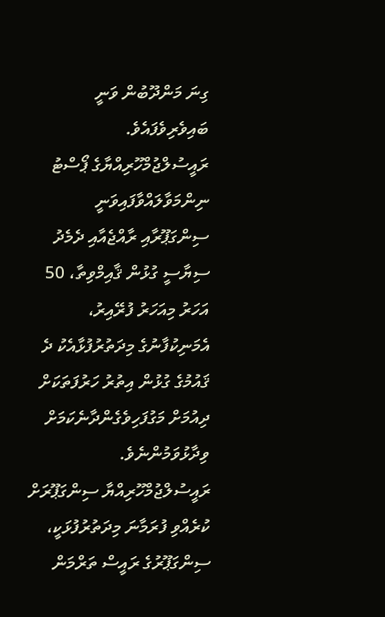ގިނަ މަންދޫބުން ވަނީ ބައިވެރިވެފައެވެ.
ރައީސުލްޖުމްހޫރިއްޔާގެ ޕޯސްޓު ނިންމަވާލައްވާފައިވަނީ ސިންގަޕޫރާއި ރާއްޖެއާއި ދެމެދު ސިޔާސީ ގުޅުން ޤާއިމްވިތާ، 50 އަހަރު މިއަހަރު ފުރޭއިރު، އެމަނިކުފާނުގެ މިދަތުރުފުޅާއެކު ދެ ޤައުމުގެ ގުޅުން އިތުރު ހަރުފަތަކަށް ދިއުމަށް މަގުފަހިވެގެންދާނެކަމަށް ވިދާޅުވަމުންނެވެ.
ރައީސުލްޖުމްހޫރިއްޔާ ސިންގަޕޫރަށް ކުރެއްވި ފުރަމާނަ މިދަތުރުފުޅަކީ، ސިންގަޕޫރުގެ ރައީސް ތަރްމަން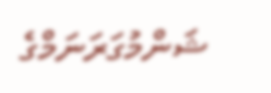ޝަންމުގަރަނަމްގެ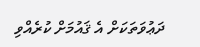ދަޢުވަތަކަށް އެ ޤައުމަށް ކުރެއްވި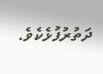ދަތުރުފުޅެކެވެ.